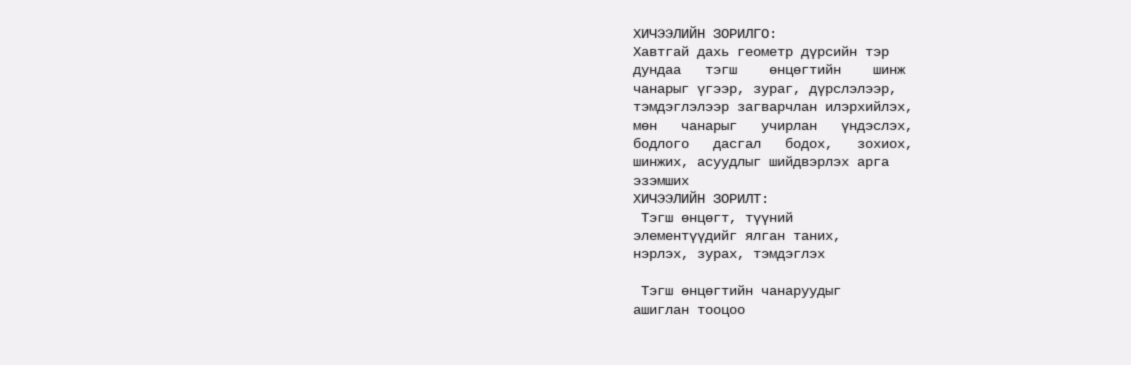ХИЧЭЭЛИЙН ЗОРИЛГО:
Хавтгай дахь геометр дүрсийн тэр
дундаа   тэгш    өнцөгтийн    шинж
чанарыг үгээр, зураг, дүрслэлээр,
тэмдэглэлээр загварчлан илэрхийлэх,
мөн   чанарыг   учирлан   үндэслэх,
бодлого   дасгал   бодох,   зохиох,
шинжих, асуудлыг шийдвэрлэх арга
эзэмших
ХИЧЭЭЛИЙН ЗОРИЛТ:
 Тэгш өнцөгт, түүний
элементүүдийг ялган таних,
нэрлэх, зурах, тэмдэглэх

 Тэгш өнцөгтийн чанаруудыг
ашиглан тооцоо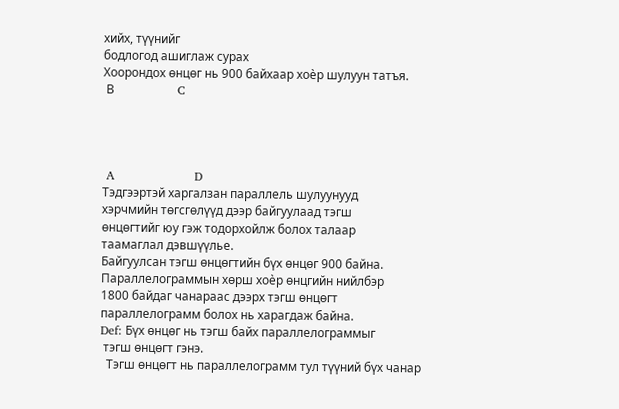хийх, түүнийг
бодлогод ашиглаж сурах
Хоорондох өнцөг нь 900 байхаар хоѐр шулуун татъя.
 В                     C




 A                    D
Тэдгээртэй харгалзан параллель шулуунууд
хэрчмийн төгсгөлүүд дээр байгуулаад тэгш
өнцөгтийг юу гэж тодорхойлж болох талаар
таамаглал дэвшүүлье.
Байгуулсан тэгш өнцөгтийн бүх өнцөг 900 байна.
Параллелограммын хөрш хоѐр өнцгийн нийлбэр
1800 байдаг чанараас дээрх тэгш өнцөгт
параллелограмм болох нь харагдаж байна.
Def: Бүх өнцөг нь тэгш байх параллелограммыг
 тэгш өнцөгт гэнэ.
  Тэгш өнцөгт нь параллелограмм тул түүний бүх чанар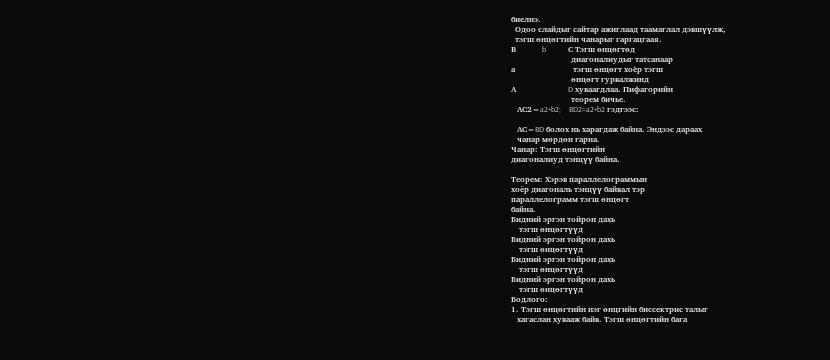биелнэ.
  Одоо слайдыг сайтар ажиглаад таамаглал дэвшүүлж,
  тэгш өнцөгтийн чанарыг гаргацгаая.
В             b           С Тэгш өнцөгтөд
                              диагоналиудыг татсанаар
а                             тэгш өнцөгт хоѐр тэгш
                              өнцөгт гурвалжинд
А                          D хуваагдлаа. Пифагорийн
                              теорем бичье.
   АС2=a2+b2;    BD2=a2+b2 гэдгээс:

   АС=BD болох нь харагдаж байна. Эндээс дараах
   чанар мөрдөн гарна.
Чанар: Тэгш өнцөгтийн
диагоналиуд тэнцүү байна.

Теорем: Хэрэв параллелограммын
хоёр диагональ тэнцүү байвал тэр
параллелограмм тэгш өнцөгт
байна.
Бидний эргэн тойрон дахь
    тэгш өнцөгтүүд
Бидний эргэн тойрон дахь
    тэгш өнцөгтүүд
Бидний эргэн тойрон дахь
    тэгш өнцөгтүүд
Бидний эргэн тойрон дахь
    тэгш өнцөгтүүд
Бодлого:
1. Тэгш өнцөгтийн нэг өнцгийн биссектрис талыг
   хагаслан хувааж байв. Тэгш өнцөгтийн бага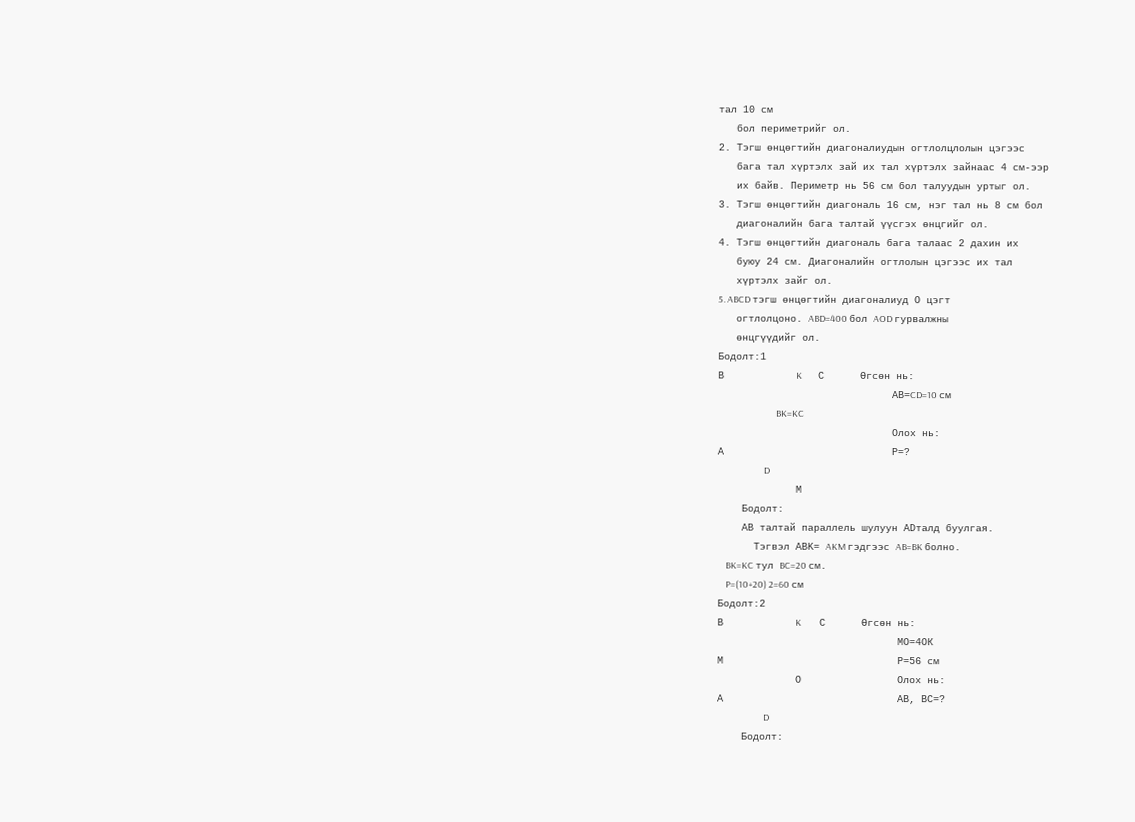тал 10 см
   бол периметрийг ол.
2. Тэгш өнцөгтийн диагоналиудын огтлолцлолын цэгээс
   бага тал хүртэлх зай их тал хүртэлх зайнаас 4 см-ээр
   их байв. Периметр нь 56 см бол талуудын уртыг ол.
3. Тэгш өнцөгтийн диагональ 16 см, нэг тал нь 8 см бол
   диагоналийн бага талтай үүсгэх өнцгийг ол.
4. Тэгш өнцөгтийн диагональ бага талаас 2 дахин их
   буюу 24 см. Диагоналийн огтлолын цэгээс их тал
   хүртэлх зайг ол.
5. ABCD тэгш өнцөгтийн диагоналиуд О цэгт
   огтлолцоно. ABD=400 бол AOD гурвалжны
   өнцгүүдийг ол.
Бодолт:1
В            K        С      Өгсөн нь:
                             АВ=CD=10 см
                             BK=KC
                             Олох нь:
А                            Р=?
                       D
             М
    Бодолт:
    АВ талтай параллель шулуун АDталд буулгая.
      Тэгвэл АВK= AKM гэдгээс AB=BK болно.
    BK=KC тул BC=20 см.
    P=(10+20) 2=60 см
Бодолт:2
В            K         С      Өгсөн нь:
                              МО=4ОК
М                             Р=56 см
             О                Олох нь:
А                             АВ, ВС=?
                       D
    Бодолт: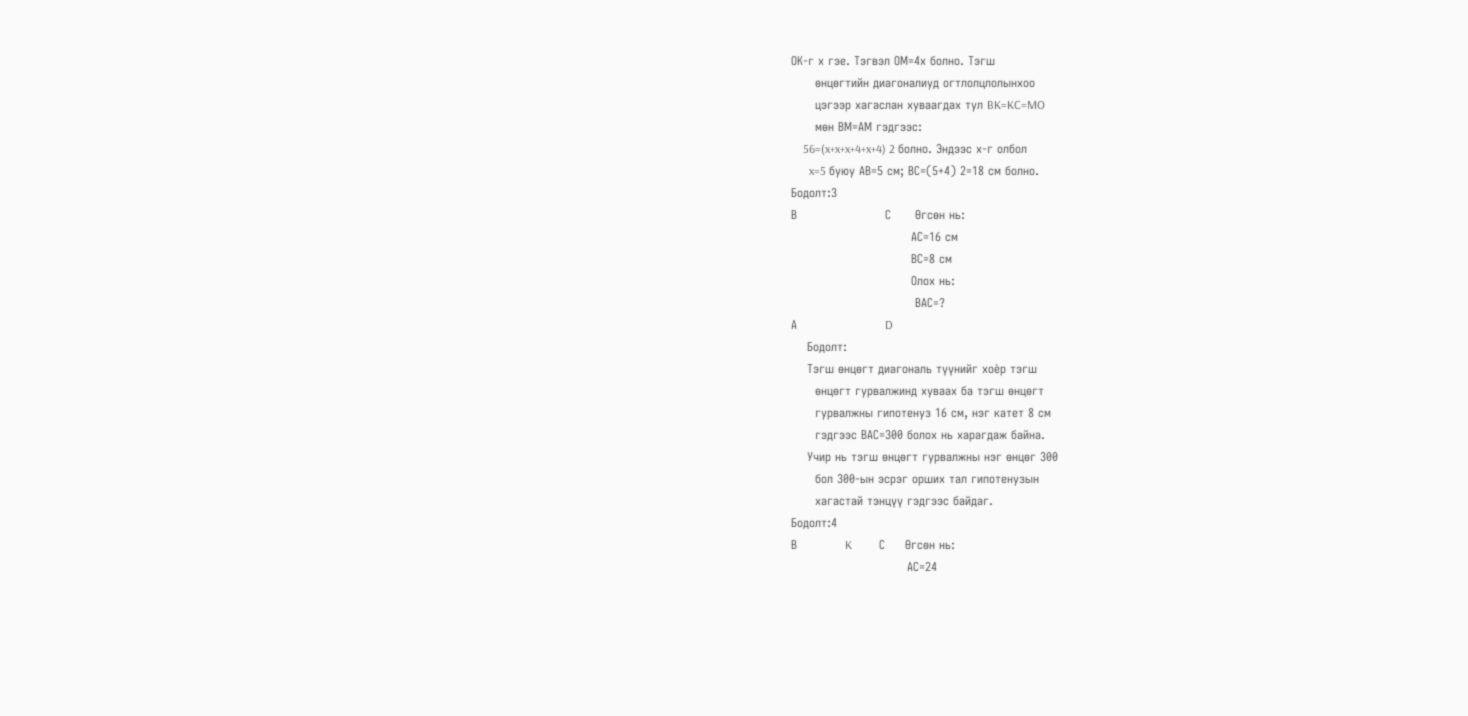ОК-г х гэе. Тэгвэл ОМ=4х болно. Тэгш
      өнцөгтийн диагоналиуд огтлолцлолынхоо
      цэгээр хагаслан хуваагдах тул BK=KC=MO
      мөн ВМ=АМ гэдгээс:
    56=(x+x+x+4+x+4) 2 болно. Эндээс х-г олбол
      x=5 буюу АВ=5 см; ВС=(5+4) 2=18 см болно.
Бодолт:3
В                      С      Өгсөн нь:
                              АС=16 см
                              ВС=8 см
                              Олох нь:
                               ВАС=?
А                      D
    Бодолт:
    Тэгш өнцөгт диагональ түүнийг хоѐр тэгш
      өнцөгт гурвалжинд хуваах ба тэгш өнцөгт
      гурвалжны гипотенуз 16 см, нэг катет 8 см
      гэдгээс ВАС=300 болох нь харагдаж байна.
    Учир нь тэгш өнцөгт гурвалжны нэг өнцөг 300
      бол 300-ын эсрэг орших тал гипотенузын
      хагастай тэнцүү гэдгээс байдаг.
Бодолт:4
В            K         С     Өгсөн нь:
                             АС=24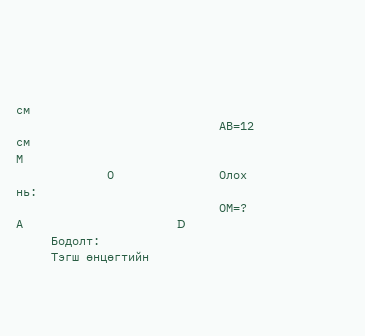см
                             АВ=12 см
М
             О               Олох нь:
                             ОМ=?
А                      D
     Бодолт:
     Тэгш өнцөгтийн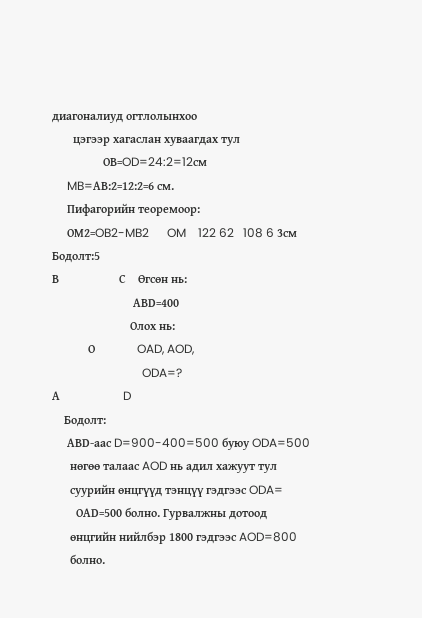диагоналиуд огтлолынхоо
       цэгээр хагаслан хуваагдах тул
                 ОB=OD=24:2=12см
     MB=АВ:2=12:2=6 см.
     Пифагорийн теоремоор:
     ОМ2=OB2-MB2      OM    122 62   108 6 3см
Бодолт:5
В                    С    Өгсөн нь:
                           АBD=400
                          Олох нь:
            О              OAD, AOD,
                              ODA=?
А                     D
    Бодолт:
     АВD-аас D=900-400=500 буюу ODA=500
      нөгөө талаас AOD нь адил хажуут тул
      суурийн өнцгүүд тэнцүү гэдгээс ODA=
        OАD=500 болно. Гурвалжны дотоод
      өнцгийн нийлбэр 1800 гэдгээс AOD=800
      болно.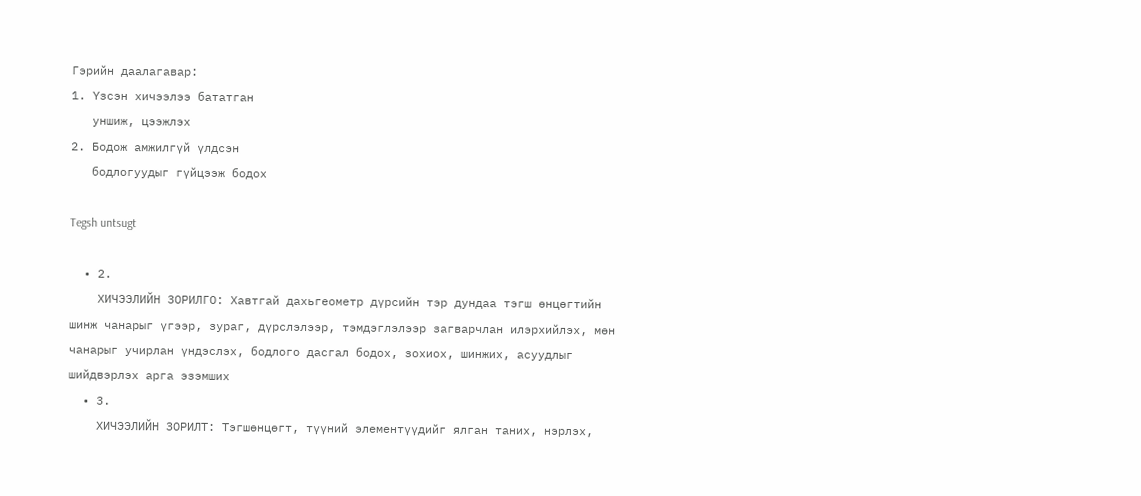Гэрийн даалагавар:
1. Үзсэн хичээлээ бататган
   уншиж, цээжлэх
2. Бодож амжилгүй үлдсэн
   бодлогуудыг гүйцээж бодох

Tegsh untsugt

  • 2.
    ХИЧЭЭЛИЙН ЗОРИЛГО: Хавтгай дахьгеометр дүрсийн тэр дундаа тэгш өнцөгтийн шинж чанарыг үгээр, зураг, дүрслэлээр, тэмдэглэлээр загварчлан илэрхийлэх, мөн чанарыг учирлан үндэслэх, бодлого дасгал бодох, зохиох, шинжих, асуудлыг шийдвэрлэх арга эзэмших
  • 3.
    ХИЧЭЭЛИЙН ЗОРИЛТ: Тэгшөнцөгт, түүний элементүүдийг ялган таних, нэрлэх,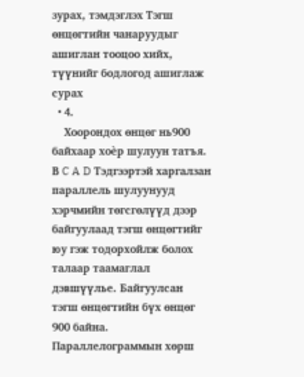зурах, тэмдэглэх Тэгш өнцөгтийн чанаруудыг ашиглан тооцоо хийх, түүнийг бодлогод ашиглаж сурах
  • 4.
    Хоорондох өнцөг нь900 байхаар хоѐр шулуун татъя. В C A D Тэдгээртэй харгалзан параллель шулуунууд хэрчмийн төгсгөлүүд дээр байгуулаад тэгш өнцөгтийг юу гэж тодорхойлж болох талаар таамаглал дэвшүүлье. Байгуулсан тэгш өнцөгтийн бүх өнцөг 900 байна. Параллелограммын хөрш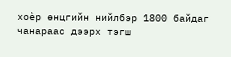хоѐр өнцгийн нийлбэр 1800 байдаг чанараас дээрх тэгш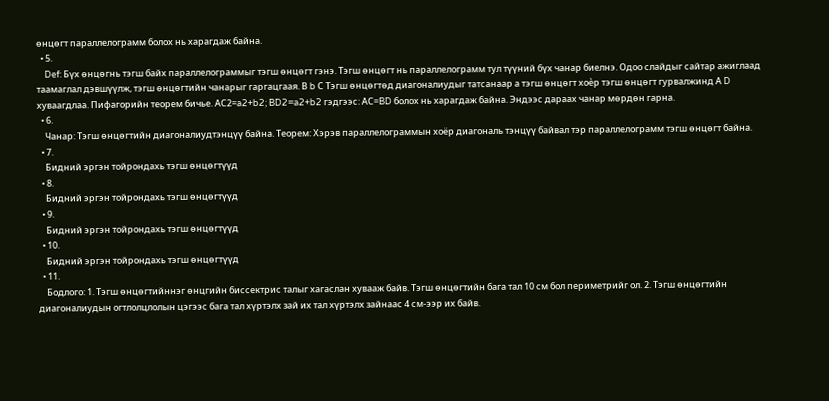өнцөгт параллелограмм болох нь харагдаж байна.
  • 5.
    Def: Бүх өнцөгнь тэгш байх параллелограммыг тэгш өнцөгт гэнэ. Тэгш өнцөгт нь параллелограмм тул түүний бүх чанар биелнэ. Одоо слайдыг сайтар ажиглаад таамаглал дэвшүүлж, тэгш өнцөгтийн чанарыг гаргацгаая. В b С Тэгш өнцөгтөд диагоналиудыг татсанаар а тэгш өнцөгт хоѐр тэгш өнцөгт гурвалжинд А D хуваагдлаа. Пифагорийн теорем бичье. АС2=a2+b2; BD2=a2+b2 гэдгээс: АС=BD болох нь харагдаж байна. Эндээс дараах чанар мөрдөн гарна.
  • 6.
    Чанар: Тэгш өнцөгтийн диагоналиудтэнцүү байна. Теорем: Хэрэв параллелограммын хоёр диагональ тэнцүү байвал тэр параллелограмм тэгш өнцөгт байна.
  • 7.
    Бидний эргэн тойрондахь тэгш өнцөгтүүд
  • 8.
    Бидний эргэн тойрондахь тэгш өнцөгтүүд
  • 9.
    Бидний эргэн тойрондахь тэгш өнцөгтүүд
  • 10.
    Бидний эргэн тойрондахь тэгш өнцөгтүүд
  • 11.
    Бодлого: 1. Тэгш өнцөгтийннэг өнцгийн биссектрис талыг хагаслан хувааж байв. Тэгш өнцөгтийн бага тал 10 см бол периметрийг ол. 2. Тэгш өнцөгтийн диагоналиудын огтлолцлолын цэгээс бага тал хүртэлх зай их тал хүртэлх зайнаас 4 см-ээр их байв.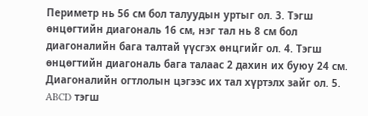Периметр нь 56 см бол талуудын уртыг ол. 3. Тэгш өнцөгтийн диагональ 16 см, нэг тал нь 8 см бол диагоналийн бага талтай үүсгэх өнцгийг ол. 4. Тэгш өнцөгтийн диагональ бага талаас 2 дахин их буюу 24 см. Диагоналийн огтлолын цэгээс их тал хүртэлх зайг ол. 5. ABCD тэгш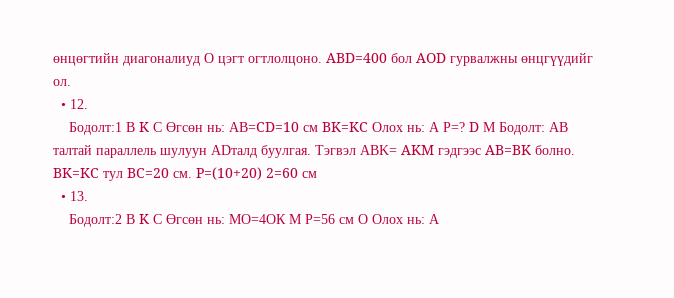өнцөгтийн диагоналиуд О цэгт огтлолцоно. ABD=400 бол AOD гурвалжны өнцгүүдийг ол.
  • 12.
    Бодолт:1 В K С Өгсөн нь: АВ=CD=10 см BK=KC Олох нь: А Р=? D М Бодолт: АВ талтай параллель шулуун АDталд буулгая. Тэгвэл АВK= AKM гэдгээс AB=BK болно. BK=KC тул BC=20 см. P=(10+20) 2=60 см
  • 13.
    Бодолт:2 В K С Өгсөн нь: МО=4ОК М Р=56 см О Олох нь: А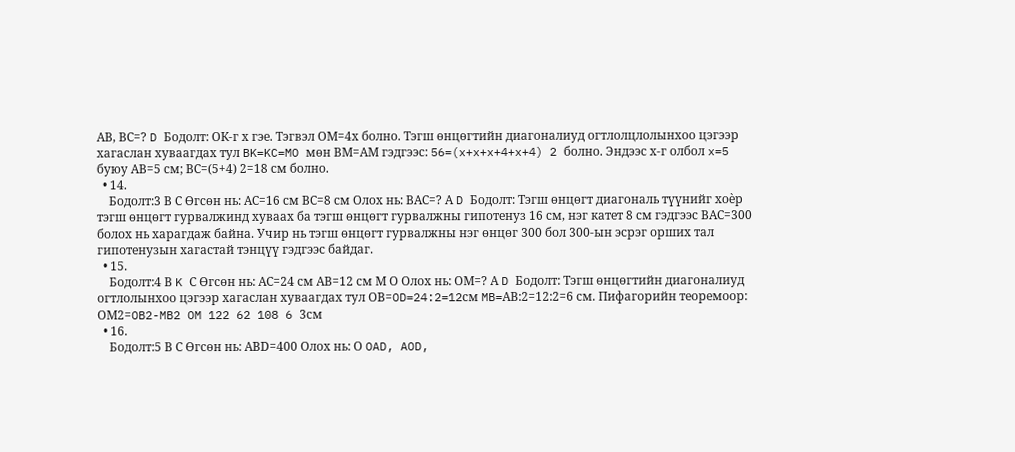АВ, ВС=? D Бодолт: ОК-г х гэе. Тэгвэл ОМ=4х болно. Тэгш өнцөгтийн диагоналиуд огтлолцлолынхоо цэгээр хагаслан хуваагдах тул BK=KC=MO мөн ВМ=АМ гэдгээс: 56=(x+x+x+4+x+4) 2 болно. Эндээс х-г олбол x=5 буюу АВ=5 см; ВС=(5+4) 2=18 см болно.
  • 14.
    Бодолт:3 В С Өгсөн нь: АС=16 см ВС=8 см Олох нь: ВАС=? А D Бодолт: Тэгш өнцөгт диагональ түүнийг хоѐр тэгш өнцөгт гурвалжинд хуваах ба тэгш өнцөгт гурвалжны гипотенуз 16 см, нэг катет 8 см гэдгээс ВАС=300 болох нь харагдаж байна. Учир нь тэгш өнцөгт гурвалжны нэг өнцөг 300 бол 300-ын эсрэг орших тал гипотенузын хагастай тэнцүү гэдгээс байдаг.
  • 15.
    Бодолт:4 В K С Өгсөн нь: АС=24 см АВ=12 см М О Олох нь: ОМ=? А D Бодолт: Тэгш өнцөгтийн диагоналиуд огтлолынхоо цэгээр хагаслан хуваагдах тул ОB=OD=24:2=12см MB=АВ:2=12:2=6 см. Пифагорийн теоремоор: ОМ2=OB2-MB2 OM 122 62 108 6 3см
  • 16.
    Бодолт:5 В С Өгсөн нь: АBD=400 Олох нь: О OAD, AOD,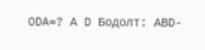ODA=? А D Бодолт: АВD-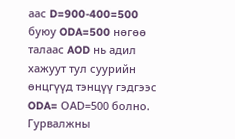аас D=900-400=500 буюу ODA=500 нөгөө талаас AOD нь адил хажуут тул суурийн өнцгүүд тэнцүү гэдгээс ODA= OАD=500 болно. Гурвалжны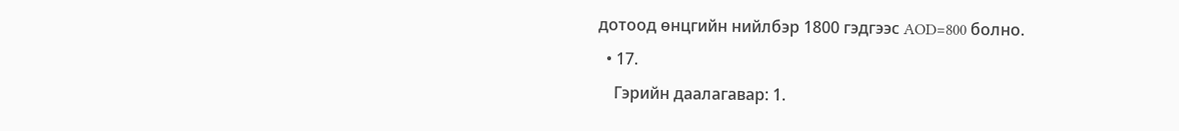дотоод өнцгийн нийлбэр 1800 гэдгээс AOD=800 болно.
  • 17.
    Гэрийн даалагавар: 1.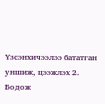Үзсэнхичээлээ бататган уншиж, цээжлэх 2. Бодож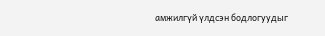амжилгүй үлдсэн бодлогуудыг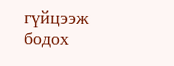гүйцээж бодох